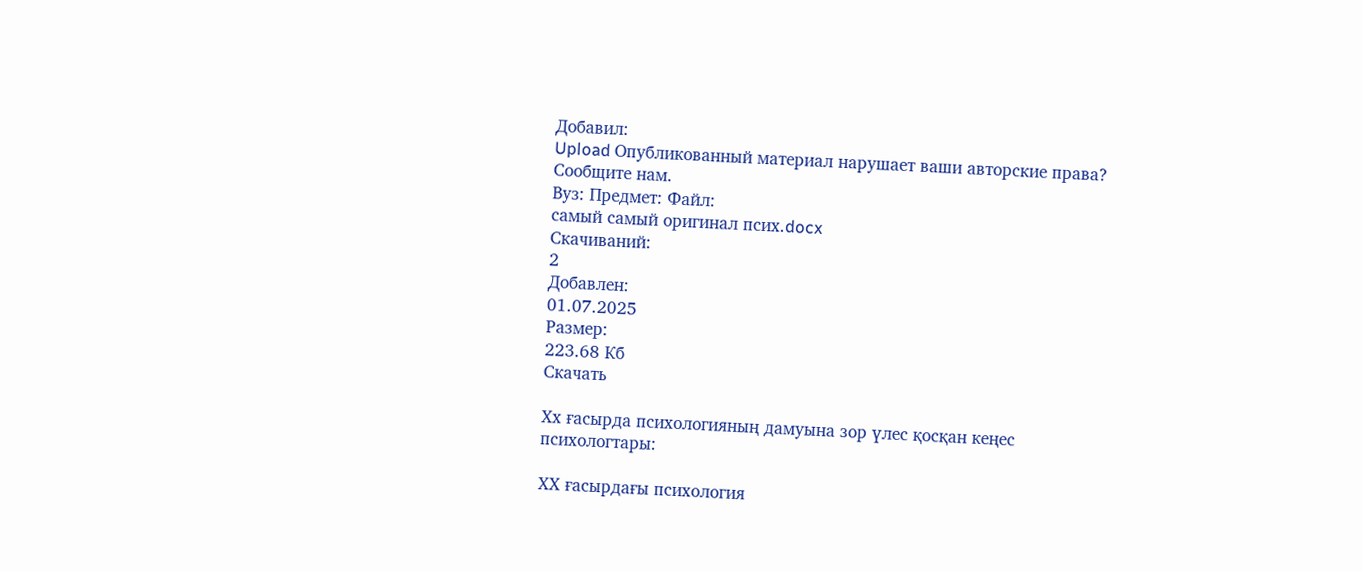Добавил:
Upload Опубликованный материал нарушает ваши авторские права? Сообщите нам.
Вуз: Предмет: Файл:
самый самый оригинал псих.docx
Скачиваний:
2
Добавлен:
01.07.2025
Размер:
223.68 Кб
Скачать

Хх ғасырда психологияның дамуына зор үлес қосқан кеңес психологтары:

ХХ ғасырдағы психология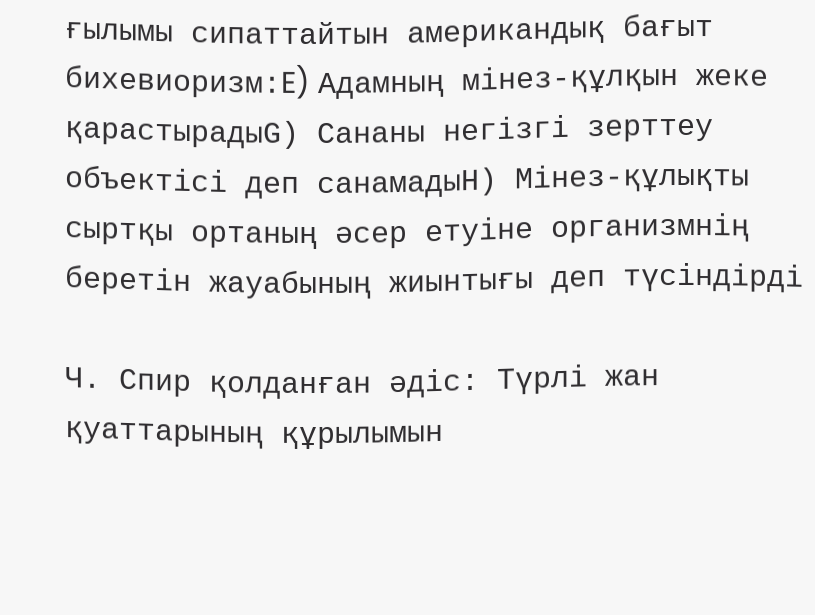ғылымы сипаттайтын американдық бағыт бихевиоризм:E) Адамның мінез-құлқын жеке қарастырадыG) Сананы негізгі зерттеу объектісі деп санамадыH) Мінез-құлықты сыртқы ортаның әсер етуіне организмнің беретін жауабының жиынтығы деп түсіндірді

Ч. Спир қолданған әдіс: Түрлі жан қуаттарының құрылымын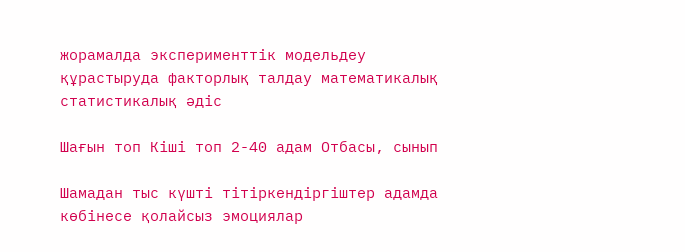жорамалда эксперименттік модельдеу құрастыруда факторлық талдау математикалық статистикалық әдіс

Шағын топ Кіші топ 2-40 адам Отбасы, сынып

Шамадан тыс күшті тітіркендіргіштер адамда көбінесе қолайсыз эмоциялар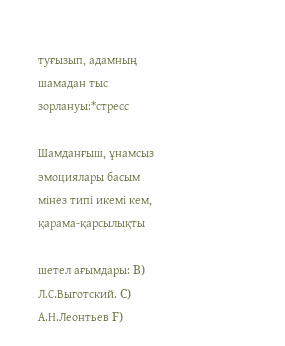туғызып, адамның шамадан тыс зорлануы:*стресс

Шамданғыш, ұнамсыз эмоциялары басым мiнез типi икемi кем, қарама-қарсылықты

шетел ағымдары: B) Л.С.Выготский. C) А.Н.Леонтьев F)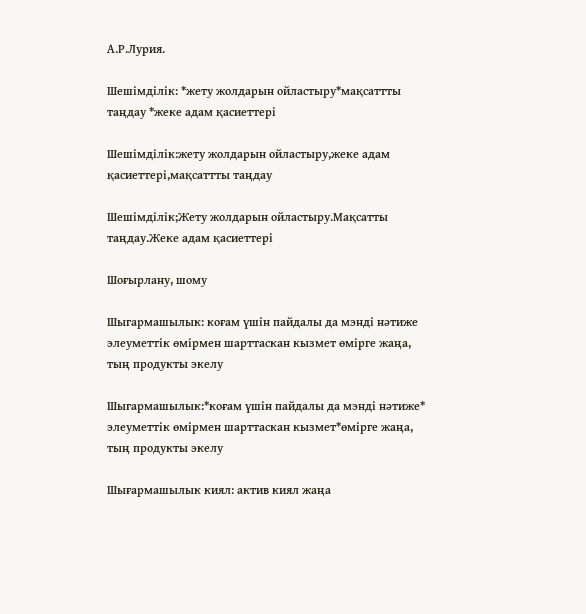А.Р.Лурия.

Шешімділік: *жету жолдарын ойластыру*мақсаттты таңдау *жеке адам қасиеттері

Шешімділік:жету жолдарын ойластыру,жеке адам қасиеттері,мақсаттты таңдау

Шешімділік;Жету жолдарын ойластыру.Мақсатты таңдау.Жеке адам қасиеттері

Шоғырлану, шому

Шыгармашылык: коғам үшін пайдалы да мэнді нәтиже элеуметтік өмірмен шарттаскан кызмет өмірге жаңа, тың продукты экелу

Шыгармашылык:*коғам үшін пайдалы да мэнді нәтиже* элеуметтік өмірмен шарттаскан кызмет*өмірге жаңа, тың продукты экелу

Шығармашылык киял: актив киял жаңа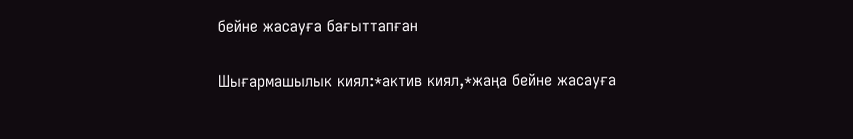бейне жасауға бағыттапған

Шығармашылык киял:*актив киял,*жаңа бейне жасауға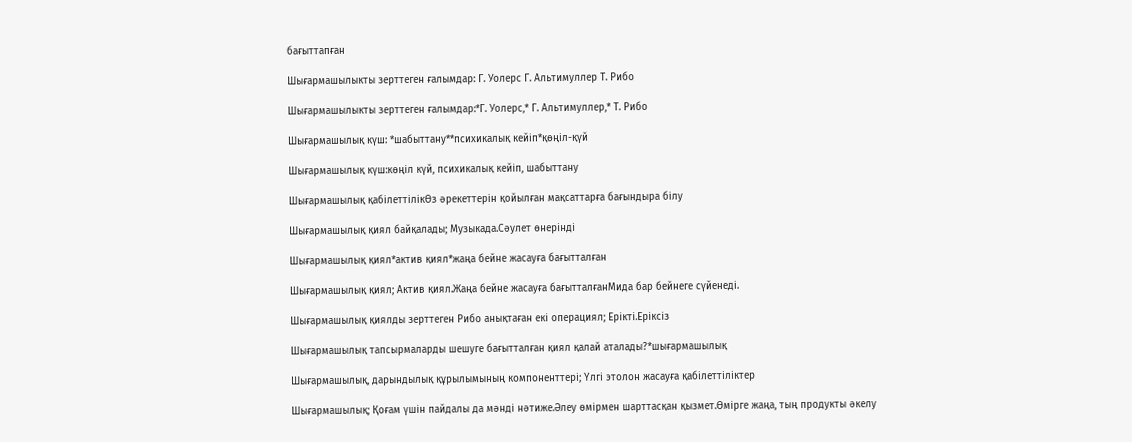бағыттапған

Шығармашылыкты зерттеген ғалымдар: Г. Уолерс Г. Альтимуллер Т. Рибо

Шығармашылыкты зерттеген ғалымдар:*Г. Уолерс,* Г. Альтимуллер,* Т. Рибо

Шығармашылық күш: *шабыттану**психикалық кейіп*қөңіл-қүй

Шығармашылық күш:көңіл күй, психикалық кейіп, шабыттану

Шығармашылық қабілеттілікӨз әрекеттерін қойылған мақсаттарға бағындыра білу

Шығармашылық қиял байқалады; Музыкада.Сәулет өнерінді

Шығармашылық қиял*актив қиял*жаңа бейне жасауға бағытталған

Шығармашылық қиял; Актив қиял.Жаңа бейне жасауға бағытталғанМида бар бейнеге сүйенеді.

Шығармашылық қиялды зерттеген Рибо анықтаған екі операциял; Ерікті.Еріксіз

Шығармашылық тапсырмаларды шешуге бағытталған қиял қалай аталады?*шығармашылық

Шығармашылық, дарындылық құрылымының компоненттері; Үлгі этолон жасауға қабілеттіліктер

Шығармашылық; Қоғам үшін пайдалы да мәнді нәтиже.Әлеу өмірмен шарттасқан қызмет.Өмірге жаңа, тың продукты әкелу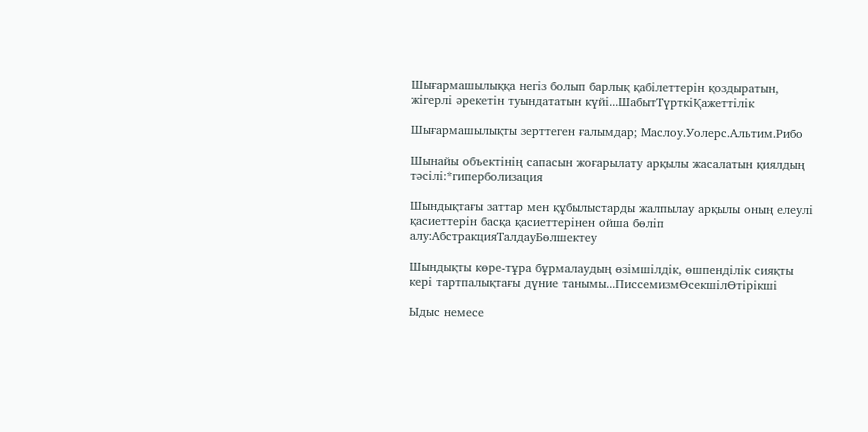Шығармашылыққа негіз болып барлық қабiлеттерiн қоздыратын, жiгерлi әрекетін туындататын күйi...ШабытТүрткіҚажеттілік

Шығармашылықты зерттеген ғалымдар; Маслоу.Уолерс.Альтим.Рибо

Шынайы объектінің сапасын жоғарылату арқылы жасалатын қиялдың тәсілі:*гиперболизация

Шындықтағы заттар мен құбылыстарды жалпылау арқылы оның елеулі қасиеттерін басқа қасиеттерінен ойша бөліп алу:АбстракцияТалдауБөлшектеу

Шындықты көре-тұра бұрмалаудың өзiмшiлдiк, өшпендiлiк сияқты керi тартпалықтағы дүние танымы...ПиссемизмӨсекшілӨтірікші

Ыдыс немесе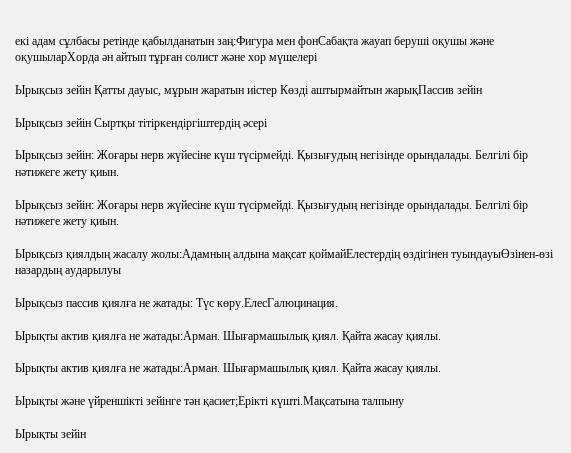екі адам сұлбасы ретінде қабылданатын заң:Фигура мен фонСабақта жауап беруші оқушы және оқушыларХорда ән айтып тұрған солист және хор мүшелері

Ырықсыз зейін Қатты дауыс, мұрын жаратын иістер Көзді аштырмайтын жарықПассив зейін

Ырықсыз зейін Сыртқы тітіркендіргіштердің әсері

Ырықсыз зейін: Жоғары нерв жүйесіне күш түсірмейді. Қызығудың негізінде орындалады. Белгілі бір нәтижеге жету қиын.

Ырықсыз зейін: Жоғары нерв жүйесіне күш түсірмейді. Қызығудың негізінде орындалады. Белгілі бір нәтижеге жету қиын.

Ырықсыз қиялдың жасалу жолы:Адамның алдына мақсат қоймайЕлестердің өздігінен туындауыӨзінен-өзі назардың аударылуы

Ырықсыз пассив қиялға не жатады: Түс көру.ЕлесГалюцинация.

Ырықты актив қиялға не жатады:Арман. Шығармашылық қиял. Қайта жасау қиялы.

Ырықты актив қиялға не жатады:Арман. Шығармашылық қиял. Қайта жасау қиялы.

Ырықты және үйреншікті зейінге тән қасиет;Ерікті күшті.Мақсатына талпыну

Ырықты зейін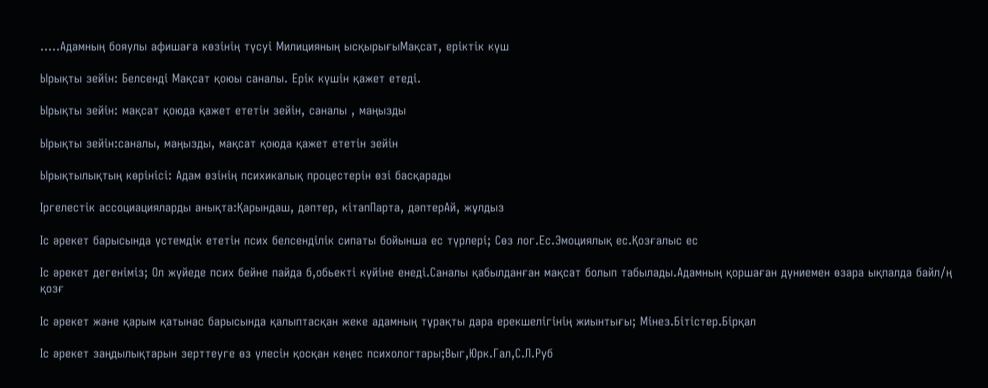.....Адамның бояулы афишаға көзінің түсуі Милицияның ысқырығыМақсат, еріктік күш

Ырықты зейін: Белсенді Мақсат қоюы саналы. Ерік күшін қажет етеді.

Ырықты зейін: мақсат қоюда қажет ететін зейін, саналы , маңызды

Ырықты зейін:саналы, маңызды, мақсат қоюда қажет ететін зейін

Ырықтылықтың көрінісі: Адам өзінің психикалық процестерін өзі басқарады

Іргелестік ассоциацияларды анықта:Қарындаш, дәптер, кітапПарта, дәптерАй, жұлдыз

Іс әрекет барысында үстемдік ететін псих белсенділік сипаты бойынша ес түрлері; Сөз лог.Ес.Эмоциялық ес.Қозғалыс ес

Іс әрекет дегеніміз; Ол жүйеде псих бейне пайда б,обьекті күйіне енеді.Саналы қабылданған мақсат болып табылады.Адамның қоршаған дүниемен өзара ықпалда байл/ң қозғ

Іс әрекет және қарым қатынас барысында қалыптасқан жеке адамның тұрақты дара ерекшелігінің жиынтығы; Мінез.Бітістер.Бірқал

Іс әрекет заңдылықтарын зерттеуге өз үлесін қосқан кеңес психологтары;Выг,Юрк.Гал,С.Л.Руб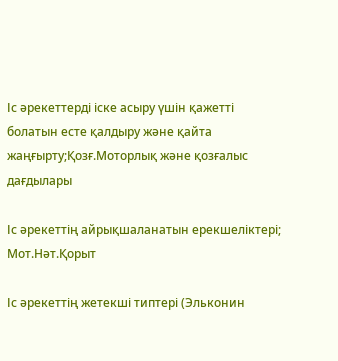Іс әрекеттерді іске асыру үшін қажетті болатын есте қалдыру және қайта жаңғырту;Қозғ.Моторлық және қозғалыс дағдылары

Іс әрекеттің айрықшаланатын ерекшеліктері; Мот.Нәт.Қорыт

Іс әрекеттің жетекші типтері (Эльконин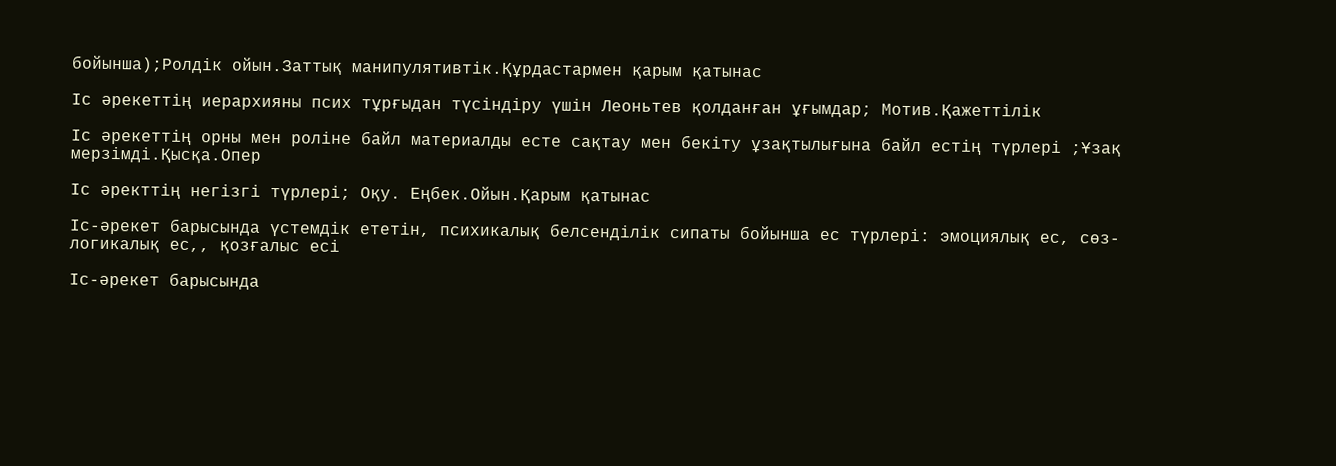бойынша);Ролдік ойын.Заттық манипулятивтік.Құрдастармен қарым қатынас

Іс әрекеттің иерархияны псих тұрғыдан түсіндіру үшін Леоньтев қолданған ұғымдар; Мотив.Қажеттілік

Іс әрекеттің орны мен роліне байл материалды есте сақтау мен бекіту ұзақтылығына байл естің түрлері ;Ұзақ мерзімді.Қысқа.Опер

Іс әректтің негізгі түрлері; Оқу. Еңбек.Ойын.Қарым қатынас

Іс-әрекет барысында үстемдік ететін, психикалық белсенділік сипаты бойынша ес түрлері: эмоциялық ес, сөз-логикалық ес,, қозғалыс есі

Іс-әрекет барысында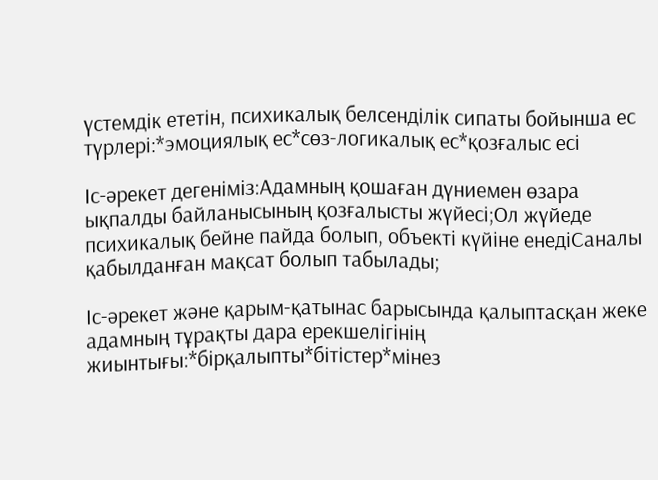үстемдік ететін, психикалық белсенділік сипаты бойынша ес түрлері:*эмоциялық ес*сөз-логикалық ес*қозғалыс есі

Іс-әрекет дегеніміз:Адамның қошаған дүниемен өзара ықпалды байланысының қозғалысты жүйесі;Ол жүйеде психикалық бейне пайда болып, объекті күйіне енедіСаналы қабылданған мақсат болып табылады;

Іс-әрекет және қарым-қатынас барысында қалыптасқан жеке адамның тұрақты дара ерекшелігінің жиынтығы:*бірқалыпты*бітістер*мінез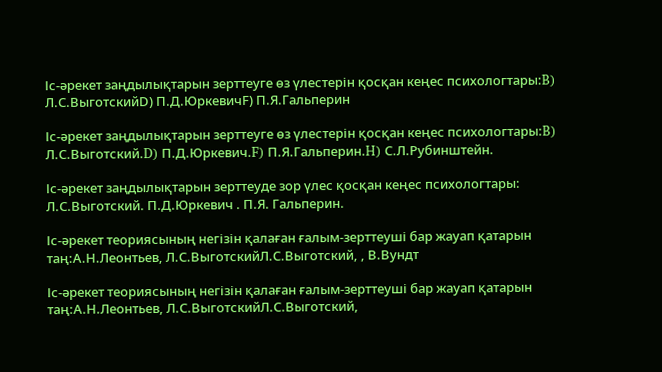Іс-әрекет заңдылықтарын зерттеуге өз үлестерін қосқан кеңес психологтары:B) Л.С.ВыготскийD) П.Д.ЮркевичF) П.Я.Гальперин

Іс-әрекет заңдылықтарын зерттеуге өз үлестерін қосқан кеңес психологтары:B) Л.С.Выготский.D) П.Д.Юркевич.F) П.Я.Гальперин.H) С.Л.Рубинштейн.

Іс-әрекет заңдылықтарын зерттеуде зор үлес қосқан кеңес психологтары: Л.С.Выготский. П.Д.Юркевич . П.Я. Гальперин.

Іс-әрекет теориясының негізін қалаған ғалым-зерттеуші бар жауап қатарын таң:А.Н.Леонтьев, Л.С.ВыготскийЛ.С.Выготский, , В.Вундт

Іс-әрекет теориясының негізін қалаған ғалым-зерттеуші бар жауап қатарын таң:А.Н.Леонтьев, Л.С.ВыготскийЛ.С.Выготский,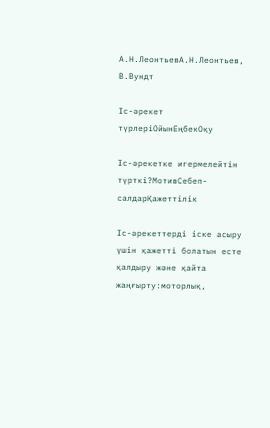А.Н.ЛеонтьевА.Н.Леонтьев, В.Вундт

Іс-әрекет түрлеріОйынЕңбекОқу

Іс-әрекетке игермелейтін түрткі?МотивСебеп-салдарҚажеттілік

Іс-әрекеттерді іске асыру үшін қажетті болатын есте қалдыру және қайта жаңғырту:моторлық,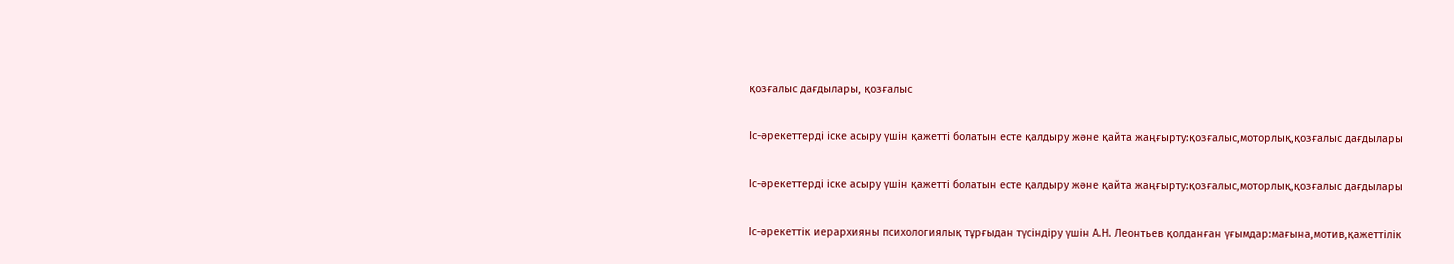қозғалыс дағдылары, қозғалыс

Іс-әрекеттерді іске асыру үшін қажетті болатын есте қалдыру және қайта жаңғырту:қозғалыс,моторлық,қозғалыс дағдылары

Іс-әрекеттерді іске асыру үшін қажетті болатын есте қалдыру және қайта жаңғырту:қозғалыс,моторлық,қозғалыс дағдылары

Іс-әрекеттік иерархияны психологиялық тұрғыдан түсіндіру үшін А.Н. Леонтьев қолданған үғымдар:мағына,мотив,қажеттілік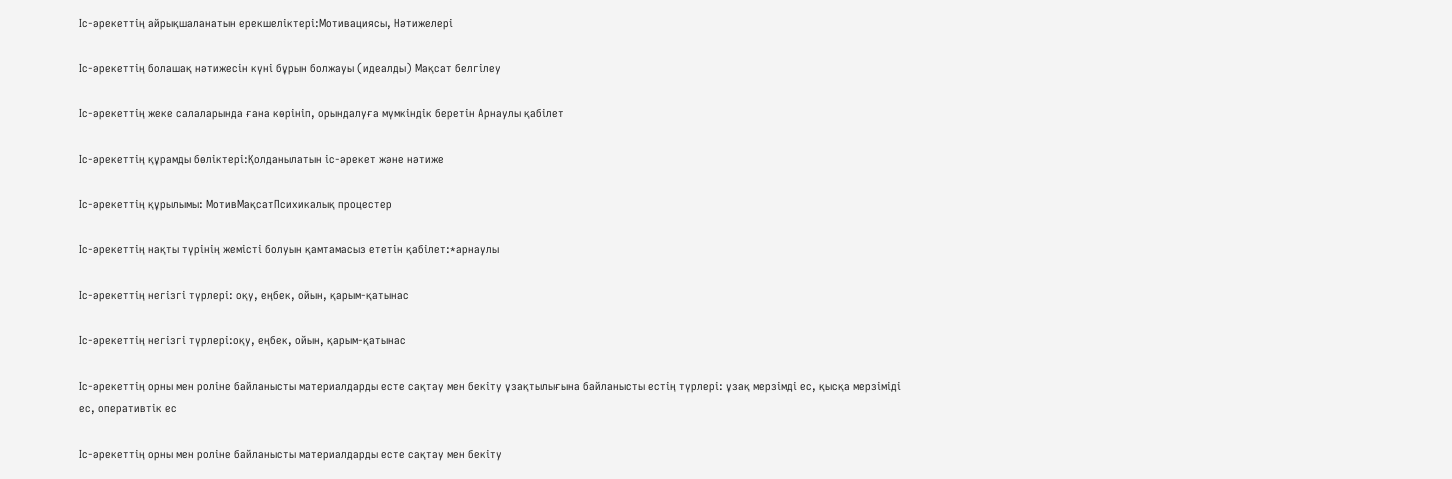Іс-әрекеттің айрықшаланатын ерекшеліктері:Мотивациясы, Нәтижелері

Іс-әрекеттің болашақ нәтижесін күні бұрын болжауы (идеалды) Мақсат белгілеу

Іс-әрекеттің жеке салаларында ғана көрініп, орындалуға мүмкіндік беретін Арнаулы қабілет

Іс-әрекеттің құрамды бөліктері:Қолданылатын іс-әрекет және нәтиже

Іс-әрекеттің құрылымы: МотивМақсатПсихикалық процестер

Іс-әрекеттің нақты түрінің жемісті болуын қамтамасыз ететін қабілет:*арнаулы

Іс-әрекеттің негізгі түрлері: оқу, еңбек, ойын, қарым-қатынас

Іс-әрекеттің негізгі түрлері:оқу, еңбек, ойын, қарым-қатынас

Іс-әрекеттің орны мен роліне байланысты материалдарды есте сақтау мен бекіту ұзақтылығына байланысты естің түрлері: ұзақ мерзімді ес, қысқа мерзіміді ес, оперативтік ес

Іс-әрекеттің орны мен роліне байланысты материалдарды есте сақтау мен бекіту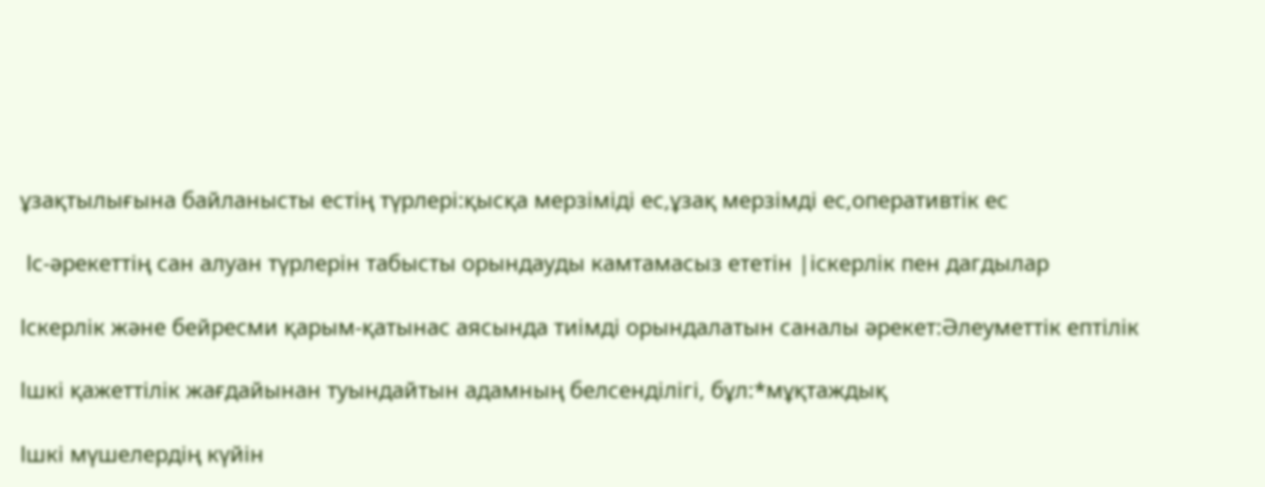ұзақтылығына байланысты естің түрлері:қысқа мерзіміді ес,ұзақ мерзімді ес,оперативтік ес

 Іс-әрекеттің сан алуан түрлерін табысты орындауды камтамасыз ететін |іскерлік пен дагдылар

Іскерлік және бейресми қарым-қатынас аясында тиімді орындалатын саналы әрекет:Әлеуметтік ептілік

Ішкі қажеттілік жағдайынан туындайтын адамның белсенділігі, бұл:*мұқтаждық

Ішкі мүшелердің күйін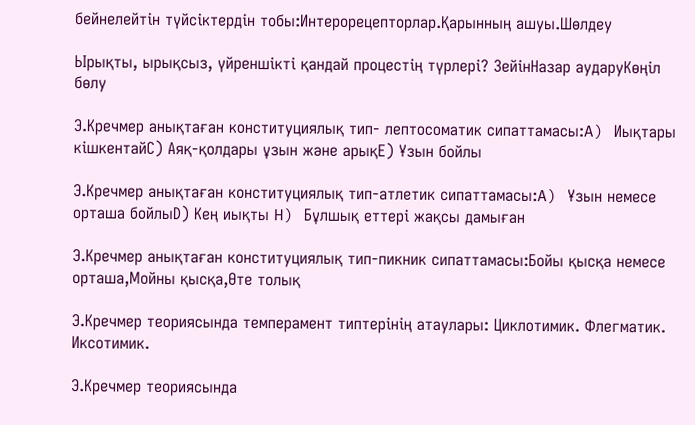бейнелейтін түйсіктердін тобы:Интерорецепторлар.Қарынның ашуы.Шөлдеу

ЬІрықты, ырықсыз, үйреншікті қандай процестің түрлері? ЗейінНазар аударуКөңіл бөлу

Э.Кречмер анықтаған конституциялық тип- лептосоматик сипаттамасы:A) Иықтары кішкентайC) Аяқ-қолдары ұзын және арықE) Ұзын бойлы

Э.Кречмер анықтаған конституциялық тип-атлетик сипаттамасы:A) Ұзын немесе орташа бойлыD) Кең иықты H) Бұлшық еттері жақсы дамыған

Э.Кречмер анықтаған конституциялық тип-пикник сипаттамасы:Бойы қысқа немесе орташа,Мойны қысқа,Өте толық

Э.Кречмер теориясында темперамент типтерінің атаулары: Циклотимик. Флегматик. Иксотимик.

Э.Кречмер теориясында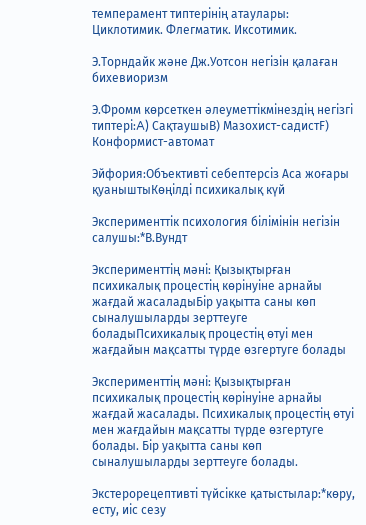темперамент типтерінің атаулары: Циклотимик. Флегматик. Иксотимик.

Э.Торндайк және Дж.Уотсон негiзiн қалаған бихевиоризм

Э.Фромм көрсеткен әлеуметтікмінездің негізгі типтері:A) СақтаушыB) Мазохист-садистF) Конформист-автомат

Эйфория:Объективті себептерсіз Аса жоғары қуаныштыКөңілді психикалық күй

Эксперименттік психология білімінін негізін салушы:*В.Вундт

Эксперименттің мәні: Қызықтырған психикалық процестің көрінуіне арнайы жағдай жасаладыБір уақытта саны көп сыналушыларды зерттеуге боладыПсихикалық процестің өтуі мен жағдайын мақсатты түрде өзгертуге болады

Эксперименттің мәні: Қызықтырған психикалық процестің көрінуіне арнайы жағдай жасалады. Психикалық процестің өтуі мен жағдайын мақсатты түрде өзгертуге болады. Бір уақытта саны көп сыналушыларды зерттеуге болады.

Экстерорецептивті түйсікке қатыстылар:*көру, есту, иіс сезу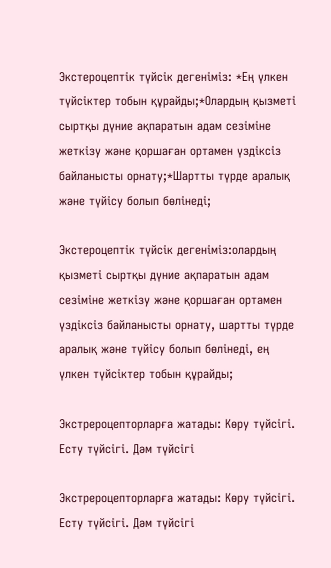Экстероцептік түйсік дегеніміз: *Ең үлкен түйсіктер тобын құрайды;*Олардың қызметі сыртқы дүние ақпаратын адам сезіміне жеткізу және қоршаған ортамен үздіксіз байланысты орнату;*Шартты түрде аралық және түйісу болып бөлінеді;

Экстероцептік түйсік дегеніміз:олардың қызметі сыртқы дүние ақпаратын адам сезіміне жеткізу және қоршаған ортамен үздіксіз байланысты орнату, шартты түрде аралық және түйісу болып бөлінеді, ең үлкен түйсіктер тобын құрайды;

Экстрероцепторларға жатады: Көру түйсігі. Есту түйсігі. Дәм түйсігі

Экстрероцепторларға жатады: Көру түйсігі. Есту түйсігі. Дәм түйсігі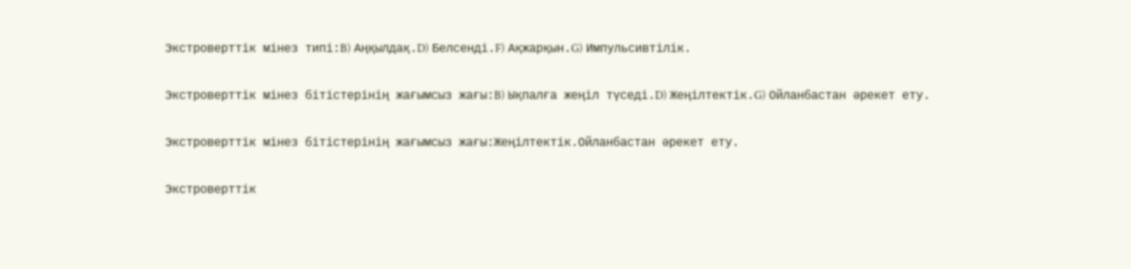Экстроверттік мінез типі:B) Аңқылдақ.D) Белсенді.F) Ақжарқын.G) Импульсивтілік.

Экстроверттік мінез бітістерінің жағымсыз жағы:B) Ықпалға жеңіл түседі.D) Жеңілтектік.G) Ойланбастан әрекет ету.

Экстроверттік мінез бітістерінің жағымсыз жағы:Жеңілтектік.Ойланбастан әрекет ету.

Экстроверттік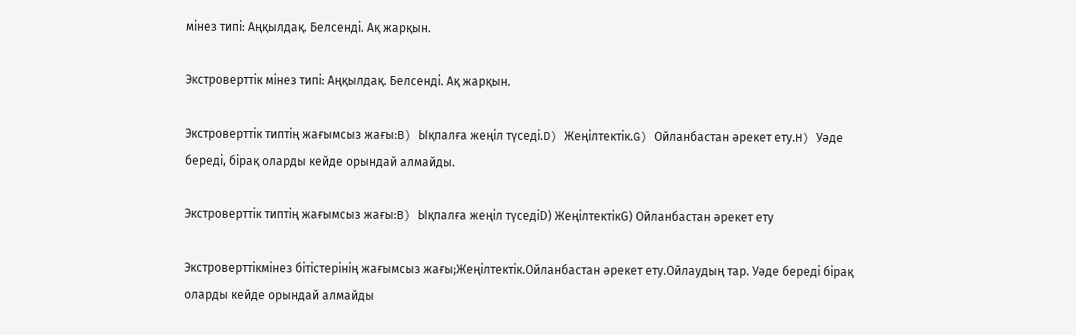мінез типі: Аңқылдақ. Белсенді. Ақ жарқын.

Экстроверттік мінез типі: Аңқылдақ. Белсенді. Ақ жарқын.

Экстроверттік типтің жағымсыз жағы:B) Ықпалға жеңіл түседі.D) Жеңілтектік.G) Ойланбастан әрекет ету.H) Уәде береді, бірақ оларды кейде орындай алмайды.

Экстроверттік типтің жағымсыз жағы:B) Ықпалға жеңіл түседіD) ЖеңілтектікG) Ойланбастан әрекет ету

Экстроверттікмінез бітістерінің жағымсыз жағы;Жеңілтектік.Ойланбастан әрекет ету.Ойлаудың тар. Уәде береді бірақ оларды кейде орындай алмайды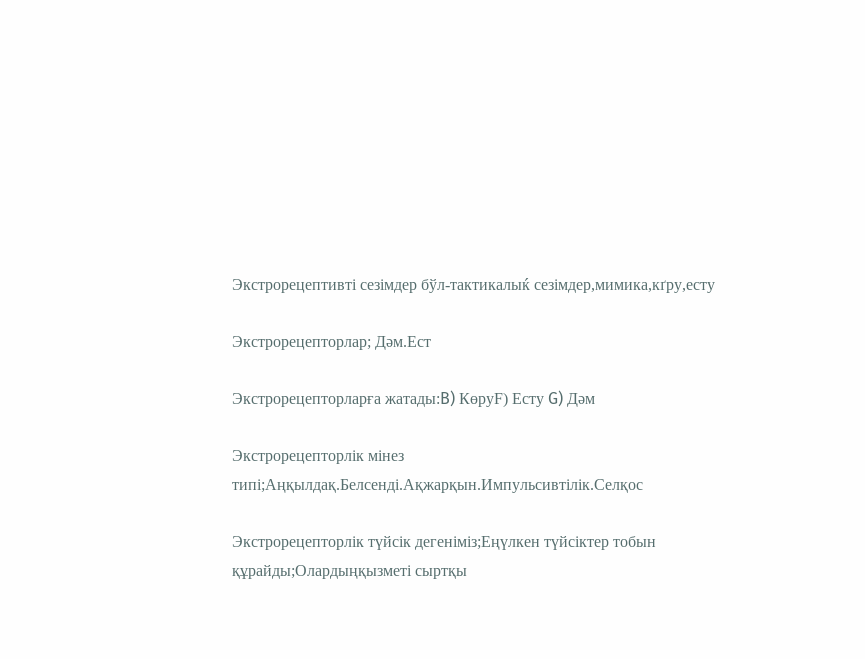Экстрорецептивті сезімдер бўл-тактикалыќ сезімдер,мимика,кґру,есту

Экстрорецепторлар; Дәм.Ест

Экстрорецепторларға жатады:B) КөруF) Есту G) Дәм

Экстрорецепторлік мінез типі;Аңқылдақ.Белсенді.Ақжарқын.Импульсивтілік.Селқос

Экстрорецепторлік түйсік дегеніміз;Еңүлкен түйсіктер тобын құрайды;Олардыңқызметі сыртқы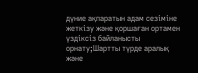дүние ақпаратын адам сезіміне жеткізу және қоршаған ортамен үздіксіз байланысты орнату;Шартты түрде аралық және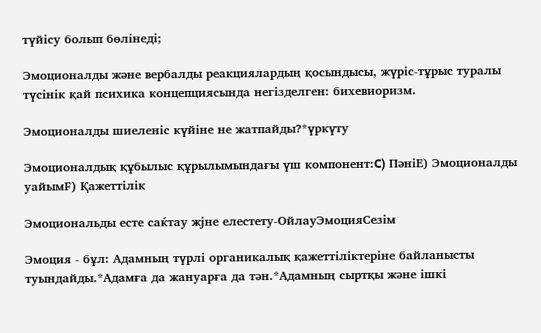түйісу болып бөлінеді;

Эмоционалды және вербалды реакциялардың қосындысы, жүріс-тұрыс туралы түсінік қай психика концепциясында негізделген: бихевиоризм.

Эмоционалды шиеленіс күйіне не жатпайды?*үркүту

Эмоционалдық құбылыс құрылымындағы үш компонент:C) ПәніE) Эмоционалды уайымF) Қажеттілік

Эмоциональды есте саќтау жјне елестету-ОйлауЭмоцияСезім

Эмоция - бұл: Адамның түрлі органикалық қажеттіліктеріне байланысты туындайды.*Адамға да жануарға да тән.*Адамның сыртқы және ішкі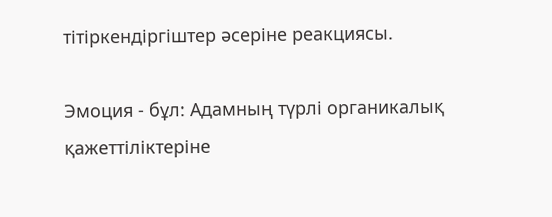тітіркендіргіштер әсеріне реакциясы.

Эмоция - бұл: Адамның түрлі органикалық қажеттіліктеріне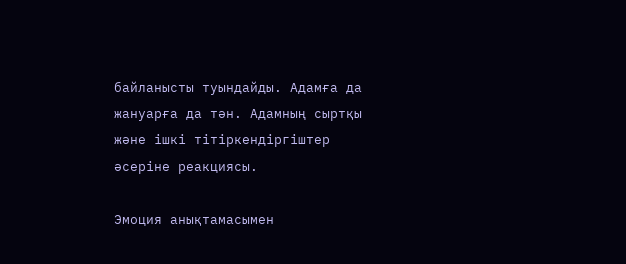байланысты туындайды. Адамға да жануарға да тән. Адамның сыртқы және ішкі тітіркендіргіштер әсеріне реакциясы.

Эмоция анықтамасымен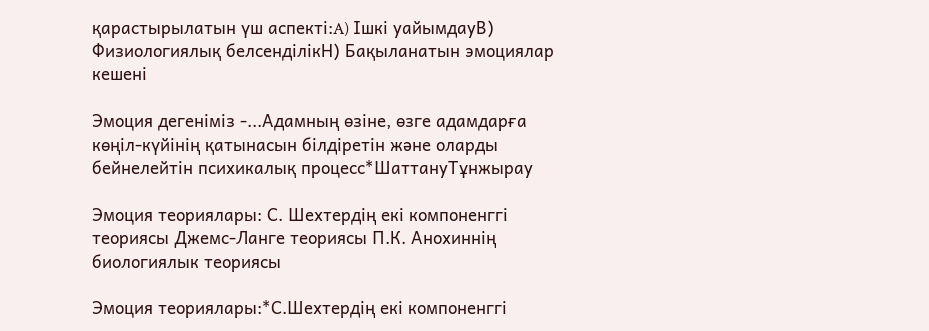қарастырылатын үш аспекті:A) Ішкі уайымдауB) Физиологиялық белсенділікH) Бақыланатын эмоциялар кешені

Эмоция дегеніміз -...Адамның өзіне, өзге адамдарға көңіл-күйінің қатынасын білдіретін және оларды бейнелейтін психикалық процесс*ШаттануТұнжырау

Эмоция теориялары: С. Шехтердің екі компоненггі теориясы Джемс-Ланге теориясы П.К. Анохиннің биологиялык теориясы

Эмоция теориялары:*С.Шехтердің екі компоненггі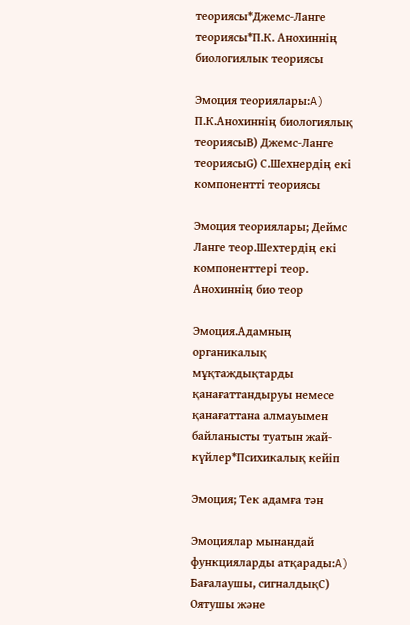теориясы*Джемс-Ланге теориясы*П.К. Анохиннің биологиялык теориясы

Эмоция теориялары:A) П.К.Анохиннің биологиялық теориясыB) Джемс-Ланге теориясыG) С.Шехнердің екі компонентті теориясы

Эмоция теориялары; Деймс Ланге теор.Шехтердің екі компоненттері теор. Анохиннің био теор

Эмоция.Адамның органикалық мұқтаждықтарды қанағаттандыруы немесе қанағаттана алмауымен байланысты туатын жай-күйлер*Психикалық кейіп

Эмоция; Тек адамға тән

Эмоциялар мынандай функцияларды атқарады:A) Бағалаушы, сигналдықC) Оятушы және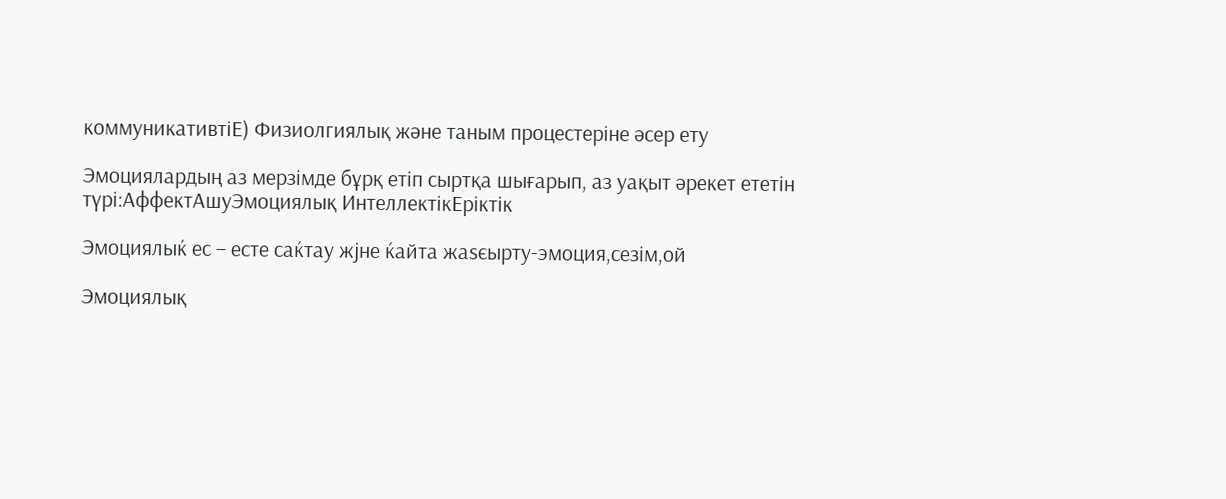коммуникативтіE) Физиолгиялық және таным процестеріне әсер ету

Эмоциялардың аз мерзімде бұрқ етіп сыртқа шығарып, аз уақыт әрекет ететін түрі:АффектАшуЭмоциялық ИнтеллектікЕріктік

Эмоциялыќ ес – есте саќтау жјне ќайта жаѕєырту-эмоция,сезім,ой

Эмоциялық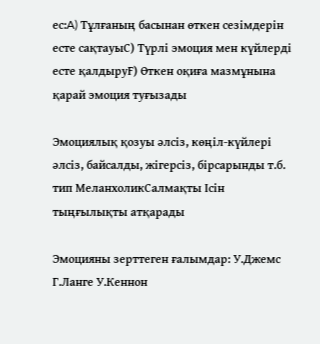ес:A) Тұлғаның басынан өткен сезімдерін есте сақтауыC) Түрлі эмоция мен күйлерді есте қалдыруF) Өткен оқиға мазмұнына қарай эмоция туғызады

Эмоциялық қозуы әлсіз, көңіл-күйлері әлсіз, байсалды, жігерсіз, бірсарынды т.б. тип МеланхоликСалмақты Ісін тыңғылықты атқарады

Эмоцияны зерттеген ғалымдар: У.Джемс Г.Ланге У.Кеннон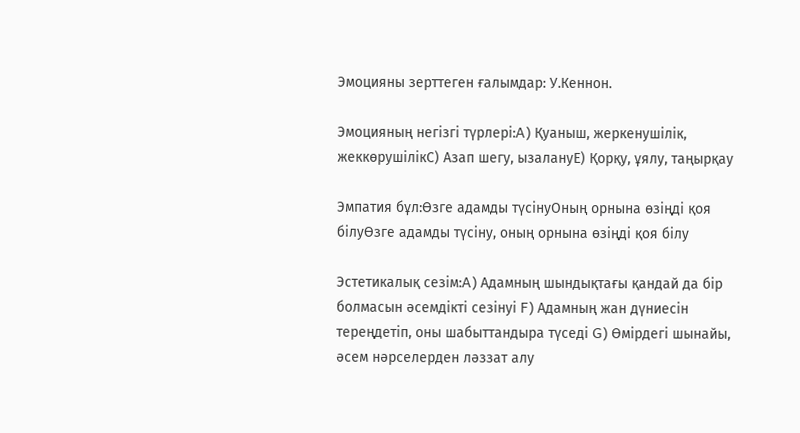Эмоцияны зерттеген ғалымдар: У.Кеннон.

Эмоцияның негізгі түрлері:A) Қуаныш, жеркенушілік, жеккөрушілікC) Азап шегу, ызалануE) Қорқу, ұялу, таңырқау

Эмпатия бұл:Өзге адамды түсінуОның орнына өзіңді қоя білуӨзге адамды түсіну, оның орнына өзіңді қоя білу

Эстетикалық сезім:A) Адамның шындықтағы қандай да бір болмасын әсемдікті сезінуі F) Адамның жан дүниесін тереңдетіп, оны шабыттандыра түседі G) Өмірдегі шынайы, әсем нәрселерден ләззат алу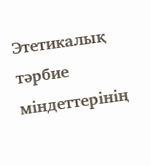Этетикалық тәрбие міндеттерінің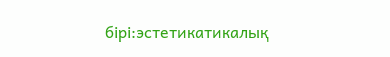бірі:эстетикатикалық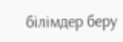білімдер беру